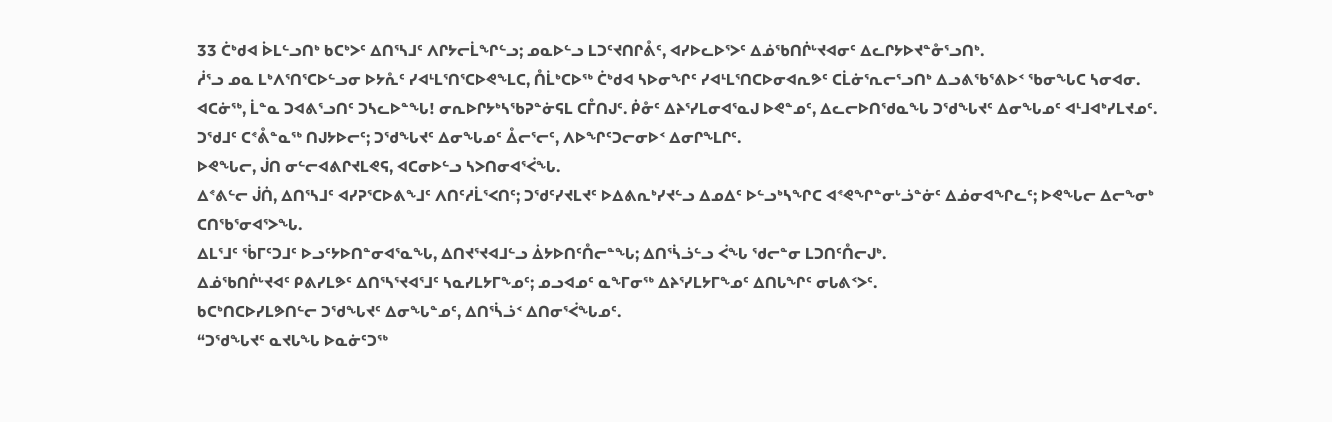33 ᑖᒃᑯᐊ ᐆᒪᓪᓗᑎᒃ ᑲᑕᒃᐳᑦ ᐃᑎᕐᓴᒧᑦ ᐱᒋᔭᓕᒫᖏᓪᓗ; ᓄᓇᐅᓪᓗ ᒪᑐᑦᔪᑎᒋᕔᑦ, ᐊᓯᐅᓚᐅᕐᐳᑦ ᐃᓅᖃᑎᒌᒡᔪᐊᓂᑦ ᐃᓚᒋᔭᐅᔪᓐᓁᕐᓗᑎᒃ.
ᓲᕐᓗ ᓄᓇ ᒪᒃᐱᕐᑎᕐᑕᐅᓪᓗᓂ ᐅᔭᕅᑦ ᓯᐊᒻᒪᕐᑎᕐᑕᐅᕙᖕᒪᑕ, ᑍᒫᒃᑕᐅᖅ ᑖᒃᑯᐊ ᓴᐅᓂᖏᑦ ᓯᐊᒻᒪᕐᑎᑕᐅᓂᐊᕆᕗᑦ ᑕᒫᓃᕐᕆᓕᕐᓗᑎᒃ ᐃᓗᕕᖃᕐᕕᐅᑉ ᖃᓂᖓᑕ ᓴᓂᐊᓂ.
ᐊᑕᓃᖅ, ᒫᓐᓇ ᑐᐊᕕᕐᓗᑎᑦ ᑐᓴᓚᐅᓐᖓ! ᓂᕆᐅᒋᔭᒃᓴᖃᕈᓐᓃᕋᒪ ᑕᒤᑎᒍᑦ. ᑮᓁᑦ ᐃᔨᕐᓯᒪᓂᐊᕐᓇᒍ ᐅᕙᓐᓄᑦ, ᐃᓚᓕᐅᑎᖁᓇᖓ ᑐᖁᖓᔪᑦ ᐃᓂᖓᓄᑦ ᐊᒻᒧᐊᒃᓯᒪᔪᓄᑦ.
ᑐᖁᒧᑦ ᑕᕝᕔᓐᓇᖅ ᑎᒍᔭᐅᓕᑦ; ᑐᖁᖓᔪᑦ ᐃᓂᖓᓄᑦ ᐂᓕᕐᓕᑦ, ᐱᐅᖏᑦᑐᓕᓂᐅᑉ ᐃᓂᒋᖕᒪᒋᑦ.
ᐅᕙᖓᓕ, ᒎᑎ ᓂᓪᓕᐊᕕᒋᔪᒪᕙᕋ, ᐊᑕᓂᐅᓪᓗ ᓴᐳᑎᓂᐊᕐᐹᖓ.
ᐃᕝᕕᓪᓕ ᒎᑏ, ᐃᑎᕐᓴᒧᑦ ᐊᓯᕈᕐᑕᐅᕕᖕᒧᑦ ᐱᑎᑦᓱᒫᕐᐸᑎᑦ; ᑐᖁᑦᓯᔪᒪᔪᑦ ᐅᐃᕕᕆᒃᓯᔪᓪᓗ ᐃᓄᐃᑦ ᐅᓪᓗᒃᓴᖏᑕ ᐊᕝᕙᖏᓐᓂᒡᓘᓐᓃᑦ ᐃᓅᓂᐊᖏᓚᑦ; ᐅᕙᖓᓕ ᐃᓕᖕᓂᒃ ᑕᑎᖃᕐᓂᐊᕐᐳᖓ.
ᐃᒪᕐᒧᑦ ᖄᒥᑦᑐᒧᑦ ᐅᓗᑦᔭᐅᑎᓐᓂᐊᕐᓇᖓ, ᐃᑎᔪᕐᔪᐊᒧᓪᓗ ᐄᔭᐅᑎᑦᑍᓕᓐᖓ; ᐃᑎᕐᓵᓘᓪᓗ ᐹᖓ ᖁᓕᓐᓂ ᒪᑐᑎᑦᑍᓕᒍᒃ.
ᐃᓅᖃᑎᒌᒡᔪᐊᑦ ᑭᕕᓯᒪᕗᑦ ᐃᑎᕐᓴᕐᔪᐊᕐᒧᑦ ᓴᓇᓯᒪᔭᒥᖕᓄᑦ; ᓄᓗᐊᓄᑦ ᓇᖕᒥᓂᖅ ᐃᔨᕐᓯᒪᔭᒥᖕᓄᑦ ᐃᑎᒐᖏᑦ ᓂᒐᕕᑉᐳᑦ.
ᑲᑕᒃᑎᑕᐅᓯᒪᕗᑎᓪᓕ ᑐᖁᖓᔪᑦ ᐃᓂᖓᓐᓄᑦ, ᐃᑎᕐᓵᓘᑉ ᐃᑎᓂᕐᐹᖓᓄᑦ.
“ᑐᖁᖓᔪᑦ ᓇᔪᒐᖓ ᐅᓇᓃᑦᑐᖅ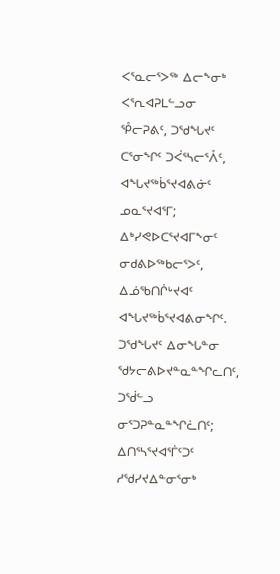ᐸᕐᓇᓕᕐᐳᖅ ᐃᓕᖕᓂᒃ ᐸᕐᕆᐊᕈᒪᓪᓗᓂ ᕾᓕᕈᕕᑦ, ᑐᖁᖓᔪᑦ ᑕᕐᓂᖏᑦ ᑐᐹᕐᓴᓕᕐᐰᑦ, ᐊᖓᔪᖅᑳᕐᔪᐊᕕᓃᑦ ᓄᓇᕐᔪᐊᕐᒥ; ᐃᒃᓯᕙᐅᑕᕐᔪᐊᒥᖕᓂᑦ ᓂᑯᕕᐅᖅᑲᓕᕐᐳᑦ, ᐃᓅᖃᑎᒌᒡᔪᐊᑦ ᐊᖓᔪᖅᑳᕐᔪᐊᕕᓂᖏᑦ.
ᑐᖁᖓᔪᑦ ᐃᓂᖓᓐᓂ ᖁᔭᓕᕕᐅᔪᓐᓇᓐᖏᓚᑎᑦ, ᑐᖂᓪᓗ ᓂᕐᑐᕈᓐᓇᓐᖏᓛᑎᑦ; ᐃᑎᕐᓴᕐᔪᐊᕐᒦᑦᑐᑦ ᓱᖁᓯᔪᐃᓐᓂᕐᓂᒃ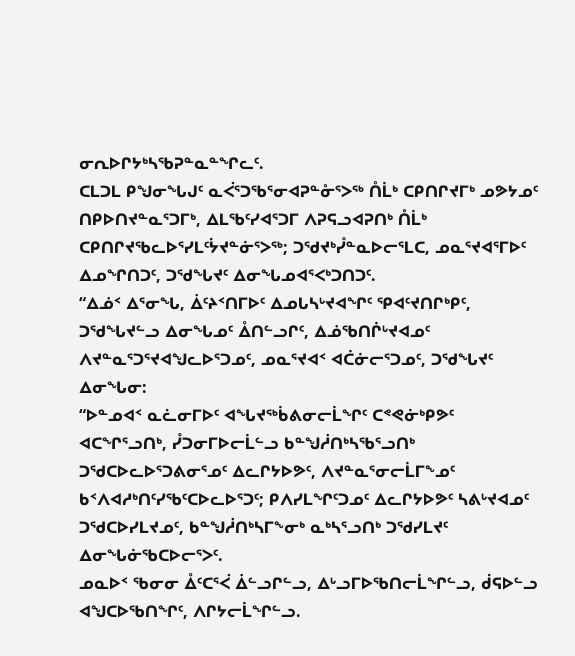ᓂᕆᐅᒋᔭᒃᓴᖃᕈᓐᓇᓐᖏᓚᑦ.
ᑕᒪᑐᒪ ᑭᖑᓂᖓᒍᑦ ᓇᐹᕐᑐᖃᕐᓂᐊᕈᓐᓁᕐᐳᖅ ᑍᒫᒃ ᑕᑭᑎᒋᔪᒥᒃ ᓄᕗᔭᓄᑦ ᑎᑭᐅᑎᔪᓐᓇᕐᑐᒥᒃ, ᐃᒪᖃᑦᓯᐊᕐᑐᒥ ᐱᕈᕋᓗᐊᕈᑎᒃ ᑍᒫᒃ ᑕᑭᑎᒋᔪᖃᓚᐅᕐᓯᒪᑦᔮᔪᓐᓃᕐᐳᖅ; ᑐᖁᔪᒃᓮᓐᓇᐅᓕᕐᒪᑕ, ᓄᓇᕐᔪᐊᕐᒥᐅᑦ ᐃᓄᖏᑎᑐᑦ, ᑐᖁᖓᔪᑦ ᐃᓂᖓᓄᐊᕐᐸᒃᑐᑎᑐᑦ.
“ᐃᓅᑉ ᐃᕐᓂᖓ, ᐄᑦᔨᑉᑎᒥᐅᑦ ᐃᓄᒐᓴᒡᔪᐊᖏᑦ ᕿᐊᑦᔪᑎᒋᒃᑭᑦ, ᑐᖁᖓᔪᓪᓗ ᐃᓂᖓᓄᑦ ᐂᑎᓪᓗᒋᑦ, ᐃᓅᖃᑎᒌᒡᔪᐊᓄᑦ ᐱᔪᓐᓇᕐᑐᕐᔪᐊᖑᓚᐅᕐᑐᓄᑦ, ᓄᓇᕐᔪᐊᑉ ᐊᑖᓃᓕᕐᑐᓄᑦ, ᑐᖁᖓᔪᑦ ᐃᓂᖓᓂ:
“ᐅᓐᓄᐊᑉ ᓇᓛᓂᒥᐅᑦ ᐊᖓᔪᖅᑳᕕᓂᓕᒫᖏᑦ ᑕᕝᕙᓃᒃᑭᕗᑦ ᐊᑕᖏᕐᓗᑎᒃ, ᓮᑐᓂᒥᐅᓕᒫᓪᓗ ᑲᓐᖑᓲᑎᒃᓴᖃᕐᓗᑎᒃ ᑐᖁᑕᐅᓚᐅᕐᑐᕕᓂᕐᓄᑦ ᐃᓚᒋᔭᐅᕗᑦ, ᐱᔪᓐᓇᕐᓂᓕᒫᒥᖕᓄᑦ ᑲᑉᐱᐊᓱᒃᑎᑦᓯᖃᑦᑕᐅᓚᐅᕐᑐᑦ; ᑭᐱᓯᒪᖏᑦᑐᓄᑦ ᐃᓚᒋᔭᐅᕗᑦ ᓴᕕᒡᔪᐊᓄᑦ ᑐᖁᑕᐅᓯᒪᔪᓄᑦ, ᑲᓐᖑᓲᑎᒃᓴᒥᖕᓂᒃ ᓇᒃᓴᕐᓗᑎᒃ ᑐᖁᓯᒪᔪᑦ ᐃᓂᖓᓃᖃᑕᐅᓕᕐᐳᑦ.
ᓄᓇᐅᑉ ᖃᓂᓂ ᐂᑦᑕᕐᐹ ᐄᓪᓗᒋᓪᓗ, ᐃᒡᓗᒥᐅᖃᑎᓕᒫᖏᓪᓗ, ᑰᕋᐅᓪᓗ ᐊᖑᑕᐅᖃᑎᖏᑦ, ᐱᒋᔭᓕᒫᖏᓪᓗ.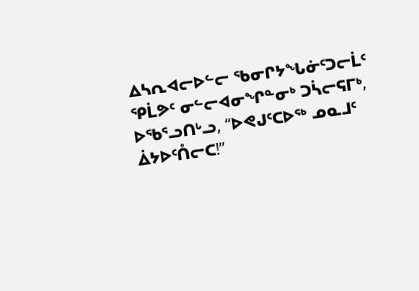ᐃᓴᕆᐊᓕᐅᓪᓕ ᖃᓂᒋᔭᖓᓃᑦᑐᓕᒫᑦ ᕿᒫᕗᑦ ᓂᓪᓕᐊᓂᖏᓐᓂᒃ ᑐᓵᓕᕋᒥᒃ, ᐅᖃᕐᓗᑎᒡᓗ, “ᐅᕙᒍᑦᑕᐅᖅ ᓄᓇᒧᑦ ᐄᔭᐅᑦᑍᓕᑕ!”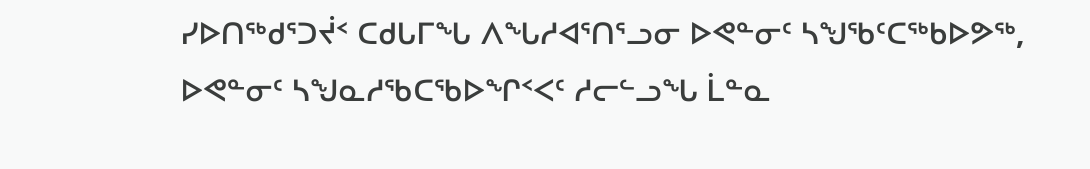ᓯᐅᑎᖅᑯᕐᑐᔫᑉ ᑕᑯᒐᒥᖓ ᐱᖓᓱᐊᕐᑎᕐᓗᓂ ᐅᕙᓐᓂᑦ ᓴᖑᖃᑦᑕᖅᑲᐅᕗᖅ, ᐅᕙᓐᓂᑦ ᓴᖑᓇᓱᖃᑕᖃᐅᖏᑉᐸᑦ ᓱᓕᓪᓗᖓ ᒫᓐᓇ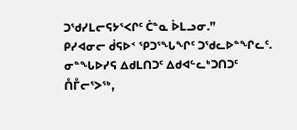ᑐᖁᓯᒪᓕᕋᔭᕐᐸᒋᑦ ᑖᓐᓇ ᐆᒪᓗᓂ.”
ᑭᓯᐊᓂᓕ ᑰᕋᐅᑉ ᕿᑐᕐᖓᖏᑦ ᑐᖁᓚᐅᓐᖏᓚᑦ.
ᓂᓐᖓᐅᓯᕋ ᐃᑯᒪᑎᑐᑦ ᐃᑯᐊᓪᓚᒃᑐᑎᑐᑦ ᑍᒤᓕᕐᐳᖅ,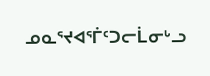ᓄᓇᕐᔪᐊᕐᒦᑦᑐᓕᒫᓂᒡᓗ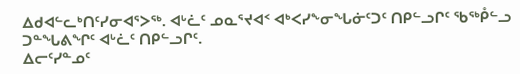ᐃᑯᐊᓪᓚᒃᑎᑦᓯᓂᐊᕐᐳᖅ. ᐊᒡᓛᑦ ᓄᓇᕐᔪᐊᑉ ᐊᒃᐸᓯᖕᓂᖓᓃᑦᑐᑦ ᑎᑭᓪᓗᒋᑦ ᖃᖅᑬᓪᓗ ᑐᓐᖓᕕᖏᑦ ᐊᒡᓛᑦ ᑎᑭᓪᓗᒋᑦ.
ᐃᓕᑦᓯᓐᓄᑦ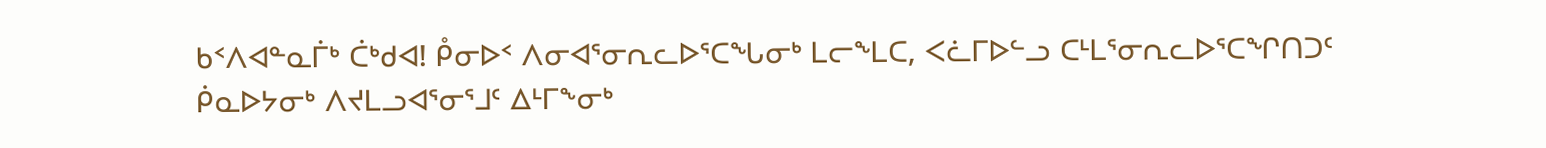ᑲᑉᐱᐊᓐᓇᒦᒃ ᑖᒃᑯᐊ! ᑬᓂᐅᑉ ᐱᓂᐊᕐᓂᕆᓚᐅᕐᑕᖓᓂᒃ ᒪᓕᖕᒪᑕ, ᐸᓛᒥᐅᓪᓗ ᑕᒻᒪᕐᓂᕆᓚᐅᕐᑕᖏᑎᑐᑦ ᑮᓇᐅᔭᓂᒃ ᐱᔪᒪᓗᐊᕐᓂᕐᒧᑦ ᐃᒻᒥᖕᓂᒃ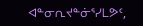ᐊᓐᓂᕆᔪᓐᓃᕐᓯᒪᕗᑦ,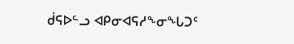ᑰᕋᐅᓪᓗ ᐊᑭᓂᐊᕋᓱᖕᓂᖓᑐᑦ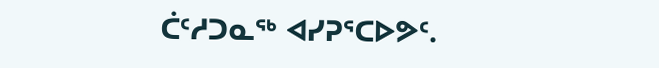ᑖᑦᓱᑐᓇᖅ ᐊᓯᕈᕐᑕᐅᕗᑦ.